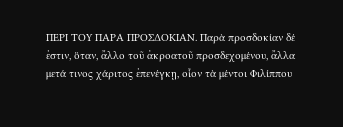ΠΕΡΙ ΤΟΥ ΠΑΡΑ ΠΡΟΣΔΟΚΙΑΝ. Παρὰ προσδοκίαν δέ ἐστιν, ὅταν, ἄλλο τοῦ ἀκροατοῦ προσδεχομένου, ἄλλα μετά τινος χάριτος ἐπενέγκῃ, οἷον τὰ μέντοι Φιλίππου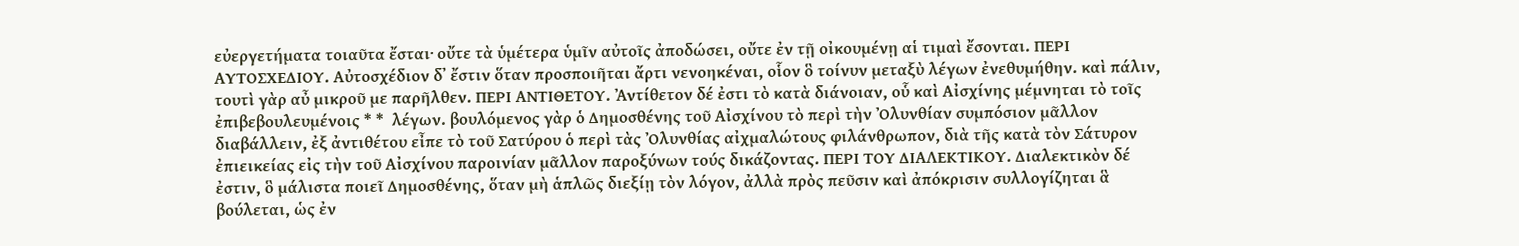εὐεργετήματα τοιαῦτα ἔσται· οὔτε τὰ ὑμέτερα ὑμῖν αὐτοῖς ἀποδώσει, οὔτε ἐν τῇ οἰκουμένῃ αἱ τιμαὶ ἔσονται. ΠΕΡΙ ΑΥΤΟΣΧΕΔΙΟΥ. Αὐτοσχέδιον δ᾽ ἔστιν ὅταν προσποιῆται ἄρτι νενοηκέναι, οἷον ὃ τοίνυν μεταξὺ λέγων ἐνεθυμήθην. καὶ πάλιν, τουτὶ γὰρ αὖ μικροῦ με παρῆλθεν. ΠΕΡΙ ΑΝΤΙΘΕΤΟΥ. Ἀντίθετον δέ ἐστι τὸ κατὰ διάνοιαν, οὗ καὶ Αἰσχίνης μέμνηται τὸ τοῖς ἐπιβεβουλευμένοις * *  λέγων. βουλόμενος γὰρ ὁ Δημοσθένης τοῦ Αἰσχίνου τὸ περὶ τὴν Ὀλυνθίαν συμπόσιον μᾶλλον διαβάλλειν, ἐξ ἀντιθέτου εἶπε τὸ τοῦ Σατύρου ὁ περὶ τὰς Ὀλυνθίας αἰχμαλώτους φιλάνθρωπον, διὰ τῆς κατὰ τὸν Σάτυρον ἐπιεικείας εἰς τὴν τοῦ Αἰσχίνου παροινίαν μᾶλλον παροξύνων τούς δικάζοντας. ΠΕΡΙ ΤΟΥ ΔΙΑΛΕΚΤΙΚΟΥ. Διαλεκτικὸν δέ ἐστιν, ὃ μάλιστα ποιεῖ Δημοσθένης, ὅταν μὴ ἁπλῶς διεξίῃ τὸν λόγον, ἀλλὰ πρὸς πεῦσιν καὶ ἀπόκρισιν συλλογίζηται ἃ βούλεται, ὡς ἐν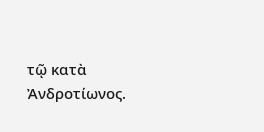τῷ κατὰ Ἀνδροτίωνος.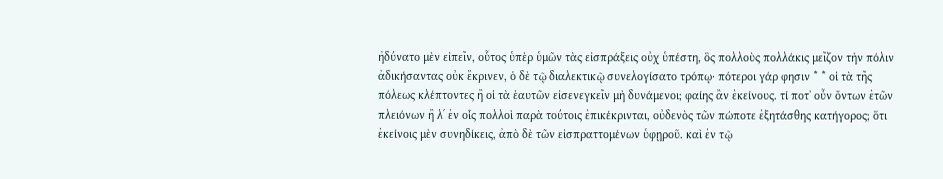ἠδύνατο μὲν εἰπεῖν, οὗτος ὑπὲρ ὑμῶν τὰς εἰσπράξεις οὐχ ὑπέστη, ὃς πολλοὺς πολλάκις μεῖζον τὴν πόλιν ἀδικήσαντας οὐκ ἔκρινεν, ὁ δὲ τῷ διαλεκτικῷ συνελογίσατο τρόπῳ· πότεροι γάρ φησιν * * οἱ τὰ τῆς πόλεως κλέπτοντες ἢ οἱ τὰ ἑαυτῶν εἰσενεγκεῖν μὴ δυνάμενοι; φαίης ἂν ἐκείνους. τί ποτ᾽ οὖν ὄντων ἐτῶν πλειόνων ἢ λʹ ἐν οἷς πολλοὶ παρὰ τούτοις ἐπικέκρινται, οὐδενὸς τῶν πώποτε ἐξητάσθης κατήγορος; ὅτι ἐκείνοις μὲν συνηδίκεις, ἀπὸ δὲ τῶν εἰσπραττομένων ὑφῃροῦ. καὶ ἐν τῷ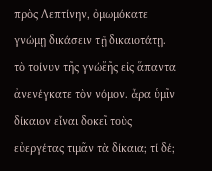πρὸς Λεπτίνην, ὀμωμόκατε γνώμῃ δικάσειν τῇ δικαιοτάτῃ. τὸ τοίνυν τῆς γνώἔῆς εἰς ἅπαντα ἀνενέγκατε τὸν νόμον. ἆρα ὑμῖν δίκαιον εἶναι δοκεῖ τοὺς εὐεργέτας τιμᾶν τὰ δίκαια; τί δέ;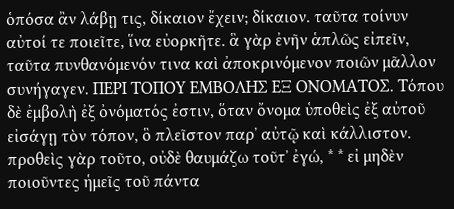ὁπόσα ἂν λάβῃ τις, δίκαιον ἔχειν; δίκαιον. ταῦτα τοίνυν αὐτοί τε ποιεῖτε, ἵνα εὐορκῆτε. ἃ γὰρ ἐνῆν ἁπλῶς εἰπεῖν, ταῦτα πυνθανόμενόν τινα καὶ ἀποκρινόμενον ποιῶν μᾶλλον συνήγαγεν. ΠΕΡΙ ΤΟΠΟΥ ΕΜΒΟΛΗΣ ΕΞ ΟΝΟΜΑΤΟΣ. Τόπου δὲ ἐμβολὴ ἐξ ὀνόματός ἐστιν, ὅταν ὄνομα ὑποθεὶς ἐξ αὐτοῦ εἰσάγῃ τὸν τόπον, ὃ πλεῖστον παρ᾽ αὐτῷ καὶ κάλλιστον. προθεὶς γὰρ τοῦτο, οὐδὲ θαυμάζω τοῦτ᾽ ἐγώ, * * εἰ μηδὲν ποιοῦντες ἡμεῖς τοῦ πάντα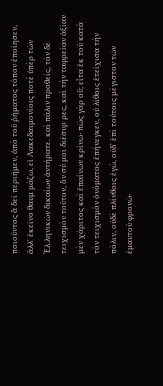ποιοῦντος ἃ δεῖ περιῆμεν, ἀπὸ τοῦ ῥήματος τόπον ἐποίησεν, ἀλλ᾽ ἐκεῖνο θαυμ μάζω, εἰ Λακεδαιμονίοις ποτὲ ὑπὲρ τῶν Ἐλ.ληνικῶν δικαίων ἀντήρατε. καὶ πάλιν προθείς, τὸν δὲ τειχισμὸν τοῦτον, ὃν σύ μοι διέσυρ ρες, καὶ τὴν ταφρείαν ἀξίαν μὲν χάριτος καὶ ἐπαίνων κρίνω· πῶς γὰρ οὔ; εἶτα ἐκ τοῦ κατὰ τὸν τειχισμὸν ὀνόματος ἐπήνεγκεν, οὐ λίθοις ἐτείχισα τὴν πόλιν, οὐδὲ πλίνθοις ἐγώ, οὐδ᾽ ἐπὶ τούτοις μέγιστον τῶν ἐμαυτοῦ φρονῶ·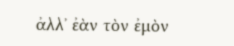ἀλλ᾽ ἐὰν τὸν ἐμὸν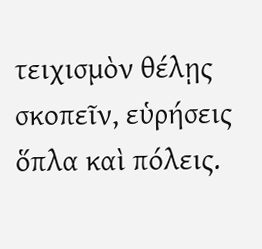τειχισμὸν θέλῃς σκοπεῖν, εὑρήσεις ὅπλα καὶ πόλεις.